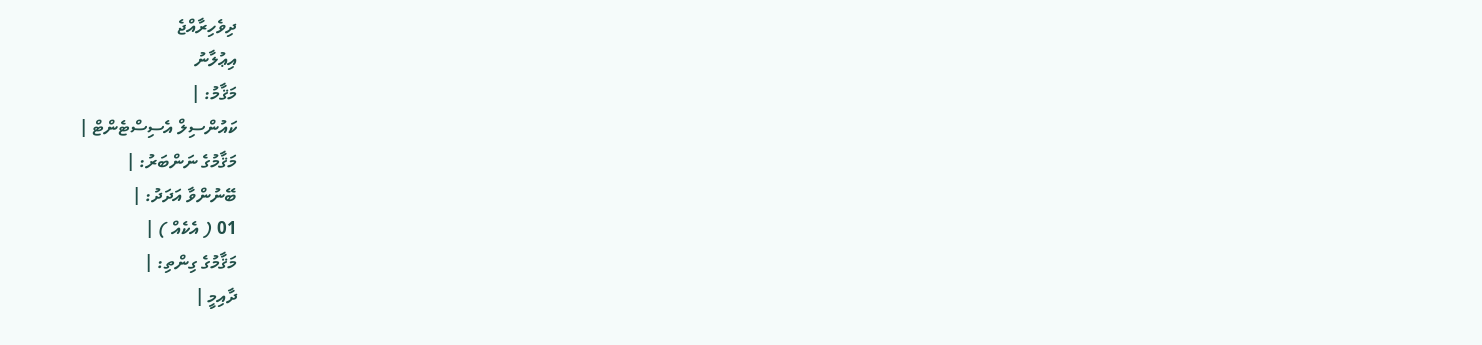ދިވެހިރާއްޖެ
އިޢުލާނު
މަޤާމު: |
ކައުންސިލް އެސިސްޓެންޓް |
މަޤާމުގެ ނަންބަރު: |
ބޭނުންވާ އަދަދު: |
01 ( އެކެއް ) |
މަޤާމުގެ ގިންތި: |
ދާއިމީ |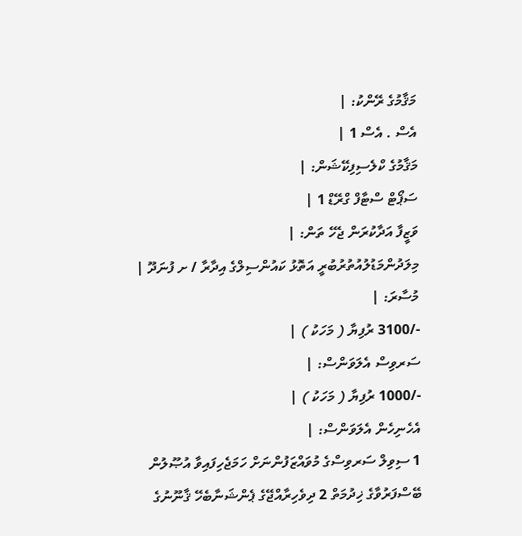މަޤާމުގެ ރޭންކު: |
އެސް . އެސް 1 |
މަޤާމުގެ ކްލެސިފިކޭޝަން: |
ސަޕޯޓް ސްޓާފް ގްރޭޑް 1 |
ވަޒީފާ އަދާކުރަން ޖެހޭ ތަން: |
މިލަދުންމަޑުލުއުތުރުބުރީ އަތޮޅު ކައުންސިލްގެ އިދާރާ / ށ ފުނަދޫ |
މުސާރަ: |
-/3100 ރުފިޔާ ( މަހަކު ) |
ސަރވިސް އެލަވަންސް: |
-/1000 ރުފިޔާ ( މަހަކު ) |
އެހެނިހެން އެލަވަންސް: |
1 ސިވިލް ސަރވިސްގެ މުވައްޒަފުންނަށް ހަމަޖެހިފައިވާ އުޞޫލުން ބޭސްފަރުވާގެ ޚިދުމަތް 2 ދިވެހިރާއްޖޭގެ ޕެންޝަނާބެހޭ ޤާނޫނުގެ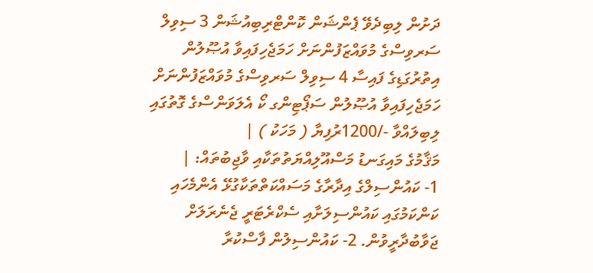ދަށުން ލިބިދެވޭ ޕެންޝަން ކޮންޓްރިބިއުޝަން 3 ސިވިލް ސަރވިސްގެ މުވައްޒަފުންނަށް ހަމަޖެހިފައިވާ އުޞޫލުން އިތުރުގަޑިގެ ފައިސާ 4 ސިވިލް ސަރވިސްގެ މުވައްޒަފުންނަށް ހަމަޖެހިފައިވާ އުޞޫލުން ސަޕޯޓިންގ ކޯ އެލަވަންސްގެ ގޮތުގައި ލިބިލައްވާ -/1200ރުފިޔާ ( މަހަކު ) |
މަޤާމުގެ މައިގަނޑު މަސްއޫލިއްޔަތުތަކާއި ވާޖިބުތައް: |
1- ކައުންސިލްގެ އިދާރާގެ މަސައްކަތްތަކާގުޅޭ އެންމެހައި ކަންކަމުގައި ކައުންސިލަށާއި ސެކްރެޓަރީ ޖެނެރަލަށް ޖަވާބުދާރީވުން. 2- ކައުންސިލުން ފާސްކުރާ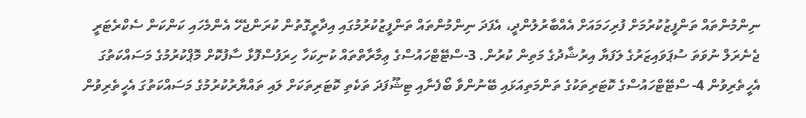ނިންމުންތައް ތަންފީޒުކުރުމަށް ފުރިހަމައަށް އެއްބާރުލުންދީ، އެފަދަ ނިންމުންތައް ތަންފީޒުކުރުމުގައި އިދާރީގޮތުން ކުރަންޖެހޭ އެންމެހައި ކަންކަން ސެކްރެޓަރީ ޖެނެރަލް ނުވަތަ ސުޕަވައިޒަރުގެ ލަފަޔާ އިރުޝާދުގެ މަތިން ކުރުން. 3-ސްޓޭޓްހައުސްގެ ޢިމާރާތްތައް ކުނިކަހާ ހިރަފުސްފޮޅާ ސާފުކޮށް މޮޕްކުރުމުގެ މަސައްކަތުގަ އެހީތެރިވުން 4- ސްޓޭޓްހައުސްގެ ކޮޓަރިތަކުގެ ތަންމަތިއަޅައި ބޭނުންވާ ބޯފެނާއި ޓިޝޫފަދަ ތަކެތި ކޮޓަރިތަކަށް ލައި ތައްޔާރުކުރުމުގެ މަސައްކަތުގަ އެހީތެރިވުން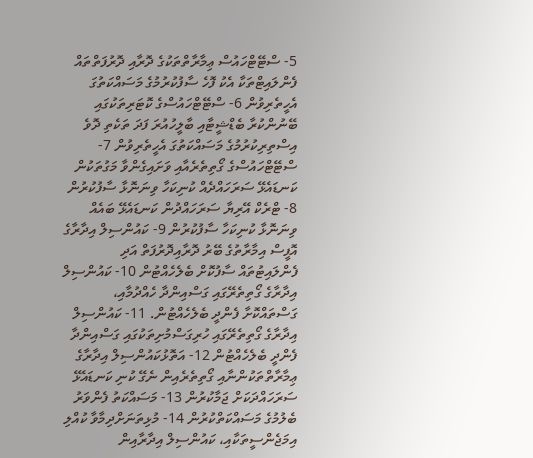5- ސްޓޭޓްހައުސް ޢިމާރާތްތަކުގެ ދޮރާއި ދޮރުފަތްތައް ފެންލައިޓްތަކާ އެކު ފޮހެ ސާފުކުރުމުގެ މަސައްކަތުގަ އެހީތެރިވުން 6- ސްޓޭޓްހައުސްގެ ކޮޓަރިތަކުގައި ބޭނުންކުރާ ބެޑްޝީޓާއި ބާލީހުއުރަ ފަދަ ތަކެތި ދޮވެ އިސްތިރިކުރުމުގެ މަސައްކަތުގަ އެހީތެރިވުން 7- ސްޓޭޓްހައުސްގެ ގޯތިތެރެއާއި ވަށައިގެންވާ މަގުތަކުން ކަނޑައެޅޭ ސަރަހައްދެއް ކުނިކަހާ ވިނަނޮޅާ ސާފުކުރުން 8- ޓްރެކް އޭރިޔާ ސަރަހައްދުން ކަނޑައެޅޭ ބައެއް ވިނަނޮޅާ ކުނިކަހާ ސާފުކުރުން 9- ކައުންސިލް އިދާރާގެ އޮފީސް އިމާރާތުގެ ބޭރު ދޮރާއިދޮރުފަތް އަދި ފެންލައިޓުތައް ސާފުކޮށް ބެލެހެއްޓުން 10- ކައުންސިލް އިދާރާގެ ގޯތިތެރޭގައި ގަސްއިންދާ ހެއްދުމާއި، ގަސްތައްކޮށާ ފެންދީ ބެލެހެއްޓުން. 11- ކައުންސިލް އިދާރާގެ ގޯތިތެރޭގައި ހުރިގަސްމުށިތަކުގައި ގަސްއިންދާ ފެންދީ ބެލެހެއްޓުން 12- އަތޮޅުކައުންސިލް އިދާރާގެ ޢިމާރާތްތަކުންނާއި ގޯތިތެރެއިން ނެގޭ ކުނި ކަނޑައެޅޭ ސަރަހައްދަކަށް ޖަމާކުރުން 13- މަސައްކަތު ފެންވަރު ބެލުމުގެ މަސައްކަތްކުރުން 14- މުޅިތަނަށްދިމާވާ ކުއްލި އިމަޖެންސީތަކާއި، ކައުންސިލް އިދާރާއިން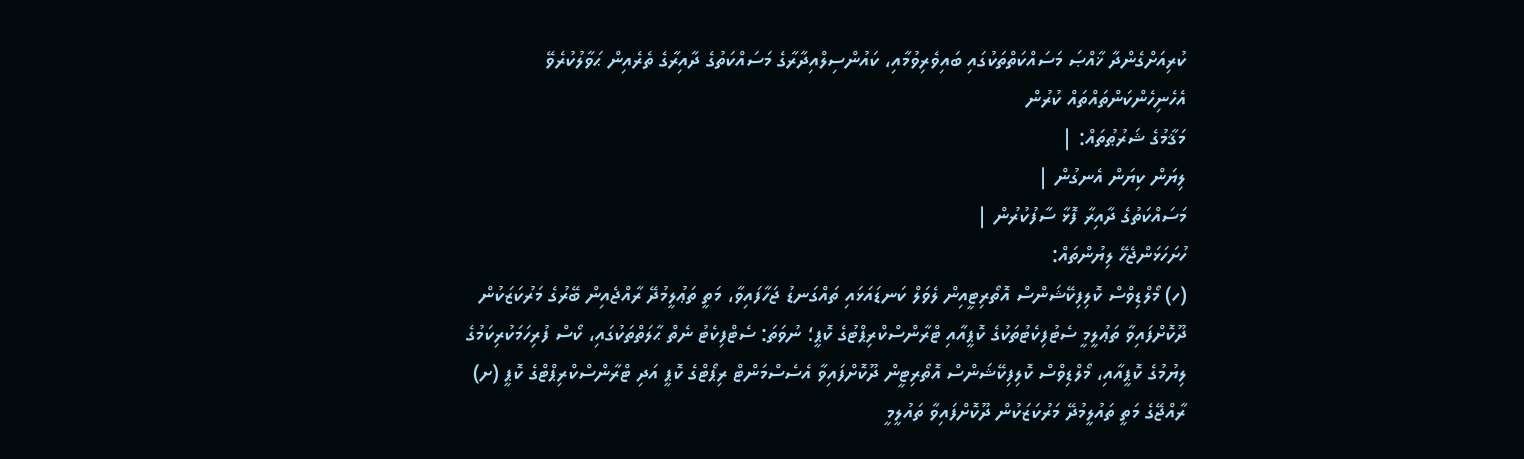ކުރިއަށްގެންދާ ޚާއްޞަ މަސައްކަތްތަކުގައި ބައިވެރިވުމާއި، ކައުންސިލްއިދާރާގެ މަސައްކަތުގެ ދާއިރާގެ ތެރެއިން ޙަވާލުކުރެވޭ އެހެނިހެންކަންތައްތައް ކުރުން
މަޤާމުގެ ޝަރުޠުތައް: |
ލިޔަން ކިޔަން އެނގުން |
މަސައްކަތުގެ ދާއިރާ ފޮޅާ ސާފުކުރުން |
ހުށަހަޅަންޖެހޭ ލިޔުންތައް:
(ހ) މޯލްޑިވްސް ކޮލިފިކޭޝަންސް އޮތޯރިޓީއިން ލެވަލް ކަނޑައަޅައި ތައްގަނޑު ޖަހާފައިވާ، މަތީ ތަޢުލީމުދޭ ރާއްޖެއިން ބޭރުގެ މަރުކަޒަކުން ދޫކޮށްފައިވާ ތަޢުލީމީ ސެޓުފިކެޓުތަކުގެ ކޮޕީއާއި ޓްރާންސްކްރިޕްޓުގެ ކޮޕީ؛ ނުވަތަ: ސެޓްފިކެޓު ނެތް ޙާލަތްތަކުގައި، ކޯސް ފުރިހަމަކުރިކަމުގެ ލިޔުމުގެ ކޮޕީއާއި، މޯލްޑިވްސް ކޮލިފިކޭޝަންސް އޮތޯރިޓީން ދޫކޮށްފައިވާ އެސެސްމަންޓް ރިޕޯޓްގެ ކޮޕީ އަދި ޓްރާންސްކްރިޕްޓްގެ ކޮޕީ (ށ) ރާއްޖޭގެ މަތީ ތައުލީމުދޭ މަރުކަޒަކުން ދޫކޮށްފައިވާ ތައުލީމީ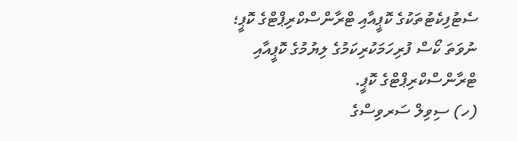ސެޓުފިކެޓުތަކުގެ ކޮޕީއާއި ޓްރާންސްކްރިޕްޓްގެ ކޮޕީ؛ ނުވަތަ ކޯސް ފުރިހަމަކުރިކަމުގެ ލިޔުމުގެ ކޮޕީއާއި ޓްރާންސްކްރިޕްޓްގެ ކޮޕީ.
(ހ) ސިވިލް ސަރވިސްގެ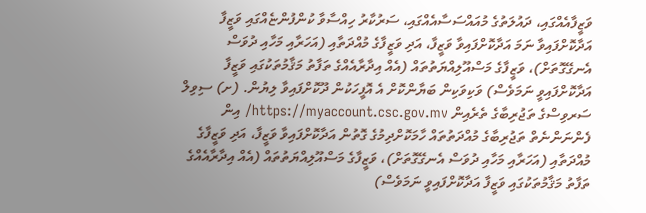ވަޒީފާއެއްގައި، ދައުލަތުގެ މުއައްސަސާއެއްގައި، ސަރުކާރު ހިއްސާވާ ކުންފުންޏެއްގައި ވަޒީފާ އަދާކޮށްފައިވާ ނަމަ އަދާކޮށްފައިވާ ވަޒީފާ، އަދި ވަޒީފާގެ މުއްދަތާއި (އަހަރާއި މަހާއި ދުވަސް އެނގޭގޮތަށް)، ވަޒީފާގެ މަސްއޫލިއްޔަތުތައް (އެއް އިދާރާއެއްގެ ތަފާތު މަޤާމުތަކުގައި ވަޒީފާ އަދާކޮށްފައިވީ ނަމަވެސް) ވަކިވަކިން ބަޔާންކޮށް އެ އޮފީހަކުން ދޫކޮށްފައިވާ ލިޔުން. (ށ) ސިވިލް ސަރވިސްގެ ތަޖުރިބާގެ ތެރެއިން https://myaccount.csc.gov.mv/ އިން ފެންނަންނެތް ތަޖުރިބާގެ މުއްދަތުތައް ހާމަކޮށްދިމުގެ ގޮތުން އަދާކޮށްފައިވާ ވަޒީފާ، އަދި ވަޒީފާގެ މުއްދަތާއި (އަހަރާއި މަހާއި ދުވަސް އެނގޭގޮތަށް)، ވަޒީފާގެ މަސްއޫލިއްޔަތުތައް (އެއް އިދާރާއެއްގެ ތަފާތު މަޤާމުތަކުގައި ވަޒީފާ އަދާކޮށްފައިވީ ނަމަވެސް)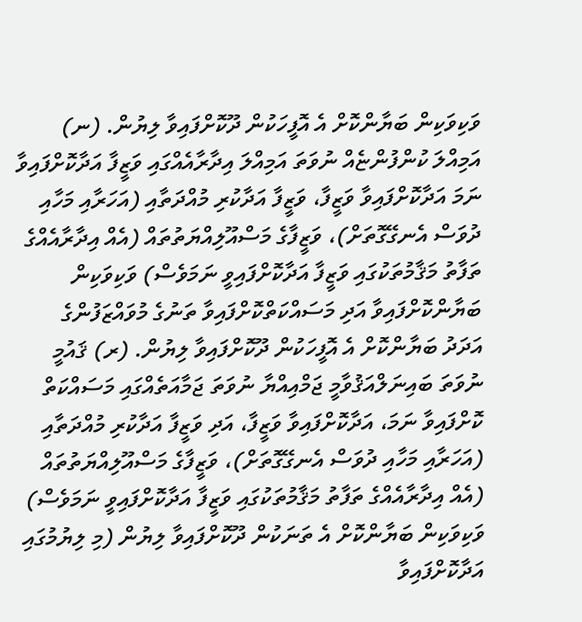ވަކިވަކިން ބަޔާންކޮށް އެ އޮފީހަކުން ދޫކޮށްފައިވާ ލިޔުން. (ނ) އަމިއްލަ ކުންފުންޏެއް ނުވަތަ އަމިއްލަ އިދާރާއެއްގައި ވަޒީފާ އަދާކޮށްފައިވާ ނަމަ އަދާކޮށްފައިވާ ވަޒީފާ، ވަޒީފާ އަދާކުރި މުއްދަތާއި (އަހަރާއި މަހާއި ދުވަސް އެނގޭގޮތަށް)، ވަޒީފާގެ މަސްއޫލިއްޔަތުތައް (އެއް އިދާރާއެއްގެ ތަފާތު މަޤާމުތަކުގައި ވަޒީފާ އަދާކޮށްފައިވީ ނަމަވެސް) ވަކިވަކިން ބަޔާންކޮށްފައިވާ އަދި މަސައްކަތްކޮށްފައިވާ ތަނުގެ މުވައްޒަފުންގެ އަދަދު ބަޔާންކޮށް އެ އޮފީހަކުން ދޫކޮށްފައިވާ ލިޔުން. (ރ) ޤައުމީ ނުވަތަ ބައިނަލްއަޤުވާމީ ޖަމްއިއްޔާ ނުވަތަ ޖަމާއަތެއްގައި މަސައްކަތް ކޮށްފައިވާ ނަމަ، އަދާކޮށްފައިވާ ވަޒީފާ، އަދި ވަޒީފާ އަދާކުރި މުއްދަތާއި (އަހަރާއި މަހާއި ދުވަސް އެނގޭގޮތަށް)، ވަޒީފާގެ މަސްއޫލިއްޔަތުތައް (އެއް އިދާރާއެއްގެ ތަފާތު މަޤާމުތަކުގައި ވަޒީފާ އަދާކޮށްފައިވީ ނަމަވެސް) ވަކިވަކިން ބަޔާންކޮށް އެ ތަނަކުން ދޫކޮށްފައިވާ ލިޔުން (މި ލިޔުމުގައި އަދާކޮށްފައިވާ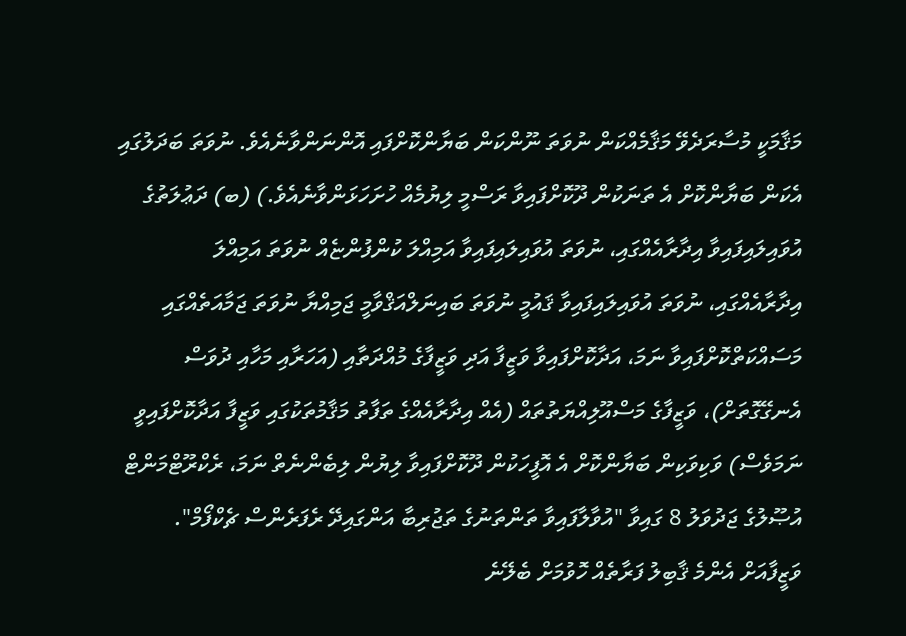މަޤާމަކީ މުސާރަދެވޭ މަޤާމެއްކަން ނުވަތަ ނޫންކަން ބަޔާންކޮށްފައި އޮންނަންވާނެއެވެ. ނުވަތަ ބަދަލުގައި އެކަން ބަޔާންކޮށް އެ ތަނަކުން ދޫކޮށްފައިވާ ރަސްމީ ލިޔުމެއް ހުށަހަޅަންވާނެއެވެ.) (ބ) ދަޢުލަތުގެ އުވައިލައިފައިވާ އިދާރާއެއްގައި، ނުވަތަ އުވައިލައިފައިވާ އަމިއްލަ ކުންފުންޏެއް ނުވަތަ އަމިއްލަ އިދާރާއެއްގައި، ނުވަތަ އުވައިލައިފައިވާ ޤައުމީ ނުވަތަ ބައިނަލްއަޤްވާމީ ޖަމިއްޔާ ނުވަތަ ޖަމާއަތެއްގައި މަސައްކަތްކޮށްފައިވާ ނަމަ، އަދާކޮށްފައިވާ ވަޒީފާ އަދި ވަޒީފާގެ މުއްދަތާއި (އަހަރާއި މަހާއި ދުވަސް އެނގޭގޮތަށް)، ވަޒީފާގެ މަސްއޫލިއްޔަތުތައް (އެއް އިދާރާއެއްގެ ތަފާތު މަޤާމުތަކުގައި ވަޒީފާ އަދާކޮށްފައިވީ ނަމަވެސް) ވަކިވަކިން ބަޔާންކޮށް އެ އޮފީހަކުން ދޫކޮށްފައިވާ ލިޔުން ލިބެންނެތް ނަމަ، ރެކްރޫޓްމަންޓް އުޞޫލުގެ ޖަދުވަލު 8 ގައިވާ "އުވާލާފައިވާ ތަންތަނުގެ ތަޖުރިބާ އަންގައިދޭ ރެފަރެންސް ޗެކްފޯމް".
ވަޒީފާއަށް އެންމެ ޤާބިލު ފަރާތެއް ހޮވުމަށް ބެލޭނެ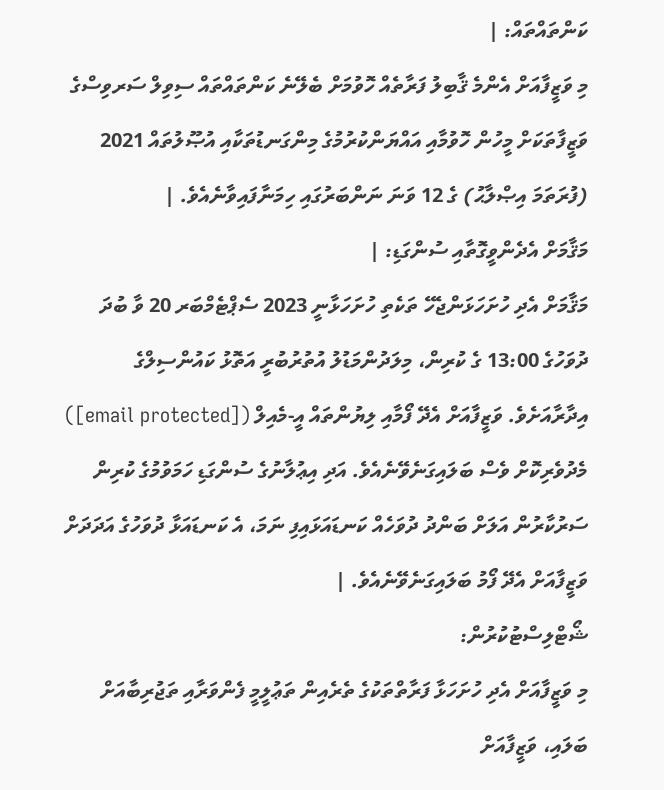ކަންތައްތައް: |
މި ވަޒީފާއަށް އެންމެ ޤާބިލު ފަރާތެއް ހޮވުމަށް ބެލޭނެ ކަންތައްތައް ސިވިލް ސަރވިސްގެ ވަޒީފާތަކަށް މީހުން ހޮވުމާއި އައްޔަންކުރުމުގެ މިންގަނޑުތަކާއި އުޞޫލުތައް 2021 (ފުރަތަމަ އިޞްލާޙު) ގެ 12 ވަނަ ނަންބަރުގައި ހިމަނާފައިވާނެއެވެ. |
މަޤާމަށް އެދެންވީގޮތާއި ސުންގަޑި: |
މަޤާމަށް އެދި ހުށަހަޅަންޖެހޭ ތަކެތި ހުށަހަޅާނީ 2023 ސެޕްޓެމްބަރ 20 ވާ ބުދަ ދުވަހުގެ 13:00 ގެ ކުރިން، މިލަދުންމަޑުލު އުތުރުބުރީ އަތޮޅު ކައުންސިލްގެ އިދާރާއަށެވެ. ވަޒީފާއަށް އެދޭ ފޯމާއި ލިޔުންތައް އީ-މެއިލް ([email protected]) މެދުވެރިކޮށް ވެސް ބަލައިގަނެވޭނެއެވެ. އަދި އިޢުލާނުގެ ސުންގަޑި ހަމަވުމުގެ ކުރިން ސަރުކާރުން އަލަށް ބަންދު ދުވަހެއް ކަނޑައަޅައިފި ނަމަ، އެ ކަނޑައަޅާ ދުވަހުގެ އަދަދަށް ވަޒީފާއަށް އެދޭ ފޯމު ބަލައިގަނެވޭނެއެވެ. |
ޝޯޓްލިސްޓުކުރުން:
މި ވަޒީފާއަށް އެދި ހުށަހަޅާ ފަރާތްތަކުގެ ތެރެއިން ތަޢުލީމީ ފެންވަރާއި ތަޖުރިބާއަށް ބަލައި، ވަޒީފާއަށް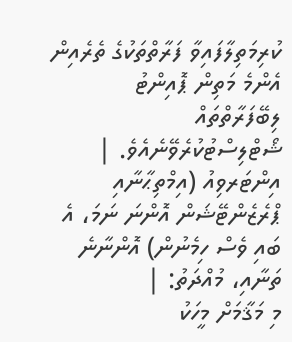ކުރިމަތިލާފައިވާ ފަރާތްތަކުގެ ތެރެއިން އެންމެ މަތިން ޕޮއިންޓު ލިބޭފަރާތްތައް ޝޯޓްލިސްޓުކުރެވޭނެއެވެ. |
އިންޓަރވިއު (އިމްތިޙާނާއި ޕްރެޒެންޓޭޝަން އޮންނަ ނަމަ، އެ ބައި ވެސް ހިމެނުން) އޮންނާނެ ތަނާއި، މުއްދަތު: |
މި މަޤާމަށް މީހަކު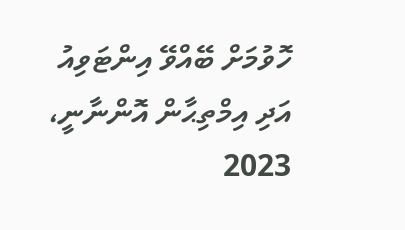ހޮވުމަށް ބޭއްވޭ އިންޓަވިއު އަދި އިމްތިޙާން އޮންނާނީ، 2023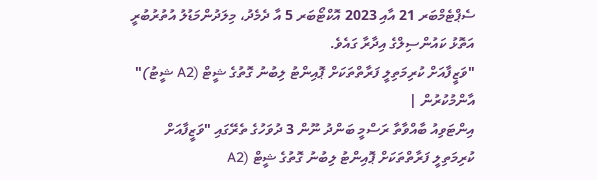ސެޕްޓެމްބަރ 21 އާއި 2023 އޮކްޓޯބަރ 5 އާ ދެމެދު، މިލަދުންމަޑުލު އުތުރުބުރީ އަތޮޅު ކައުންސިލްގެ އިދާރާ ގައެވެ.
"ވަޒީފާއަށް ކުރިމަތިލީ ފަރާތްތަކަށް ޕޮއިންޓު ލިބުނު ގޮތުގެ ޝީޓް (A2 ޝީޓު)" އާންމުކުރުން |
އިންޓަވިއު ބާއްވާތާ ރަސްމީ ބަންދު ނޫން 3 ދުވަހުގެ ތެރޭގައި "ވަޒީފާއަށް ކުރިމަތިލީ ފަރާތްތަކަށް ޕޮއިންޓު ލިބުނު ގޮތުގެ ޝީޓް (A2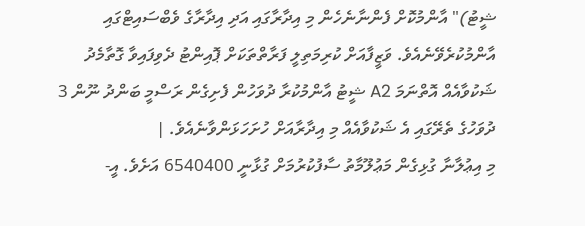ޝީޓު)" އާންމުކޮށް ފެންނާނެހެން މި އިދާރާގައި އަދި އިދާރާގެ ވެބްސައިޓްގައި އާންމުކުރެވޭނެއެވެ. ވަޒީފާއަށް ކުރިމަތިލީ ފަރާތްތަކަށް ޕޮއިންޓު ދެވިފައިވާ ގޮތާމެދު ޝަކުވާއެއް އޮތްނަމަ A2 ޝީޓު އާންމުކުރާ ދުވަހުން ފެށިގެން ރަސްމީ ބަންދު ނޫން 3 ދުވަހުގެ ތެރޭގައި އެ ޝަކުވާއެއް މި އިދާރާއަށް ހުށަހަޅަންވާނެއެވެ. |
މި އިޢުލާނާ ގުޅިގެން މަޢުލޫމާތު ސާފުކުރުމަށް ގުޅާނީ 6540400 އަށެވެ. އީ-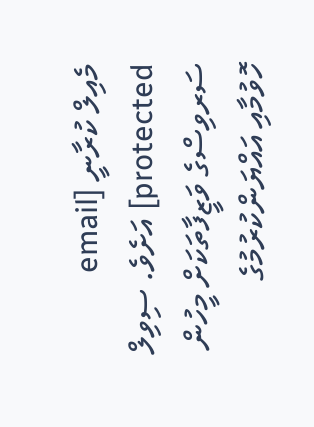މެއިލް ކުރާނީ [email protected] އަށެވެ. ސިވިލް ސަރވިސްގެ ވަޒީފާތަކަށް މީހުން ހޮވުމާއި އައްޔަންކުރުމުގެ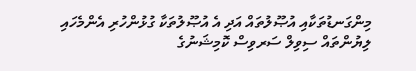މިންގަނޑުތަކާއި އުޞޫލުތައް އަދި އެ އުޞޫލުތަކާ ގުޅުންހުރި އެންމެހައި ލިޔުންތައް ސިވިލް ސަރވިސް ކޮމިޝަނުގެ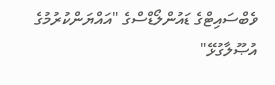ވެބްސައިޓްގެ ޑައުންލޯޑްސްގެ "އައްޔަންކުރުމުގެ އުޞޫލާގުޅޭ"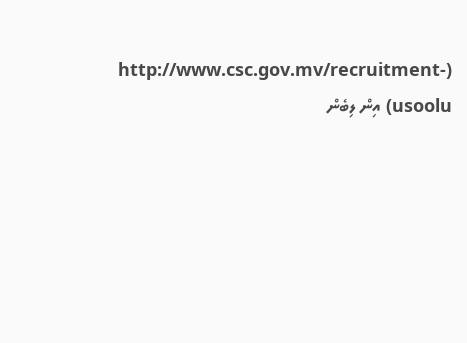(http://www.csc.gov.mv/recruitment-usoolu) އިން ލިބެން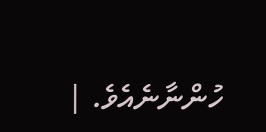ހުންނާނެއެވެ. |